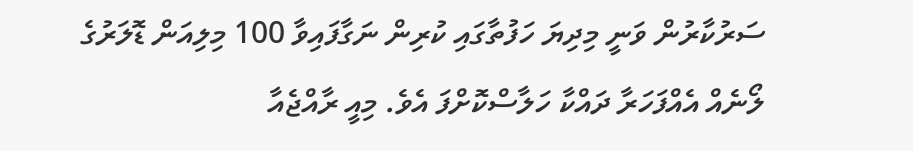ސަރުކާރުން ވަނީ މިދިޔަ ހަފުތާގައި ކުރިން ނަގާފައިވާ 100 މިލިއަން ޑޮލަރުގެ ލޯނެއް އެއްފަހަރާ ދައްކާ ހަލާސްކޮށްފަ އެވެ. މިއީ ރާއްޖެއާ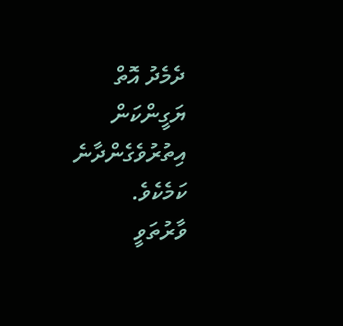ދެމެދު އޮތް ޔަގީންކަން އިތުރުވެގެންދާނެ ކަމެކެވެ.
ވާރުތަވީ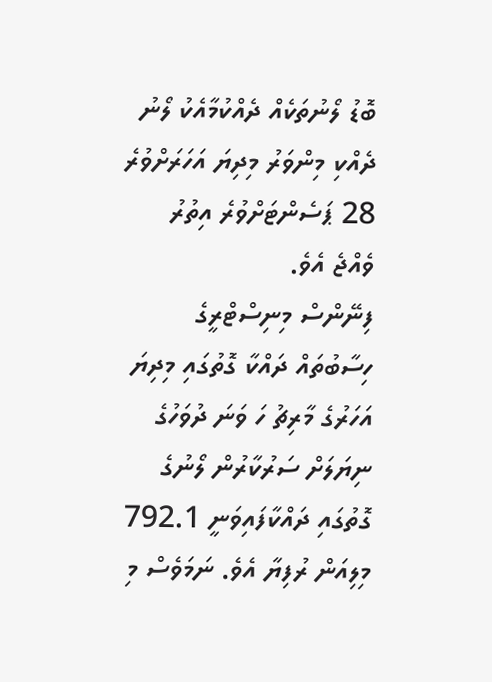ބޮޑު ލޯނުތަކެއް ދެއްކުމާއެކު ލޯނު ދެއްކި މިންވަރު މިދިޔަ އަހަރަށްވުރެ 28 ޕަސެންޓަށްވުރެ އިތުރު ވެއްޖެ އެވެ.
ފިނޭންސް މިނިސްޓްރީގެ ހިސާބުތައް ދައްކާ ގޮތުގައި މިދިޔަ އަހަރުގެ މާރިޗު ހަ ވަނަ ދުވަހުގެ ނިޔަލަށް ސަރުކާރުން ލޯނުގެ ގޮތުގައި ދައްކާފައިވަނީ 792.1 މިލިއަން ރުފިޔާ އެވެ. ނަމަވެސް މި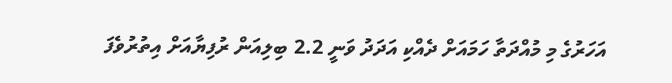އަހަރުގެ މި މުއްދަތާ ހަމައަށް ދެއްކި އަދަދު ވަނީ 2.2 ބިލިއަން ރުފިޔާއަށް އިތުރުވެފަ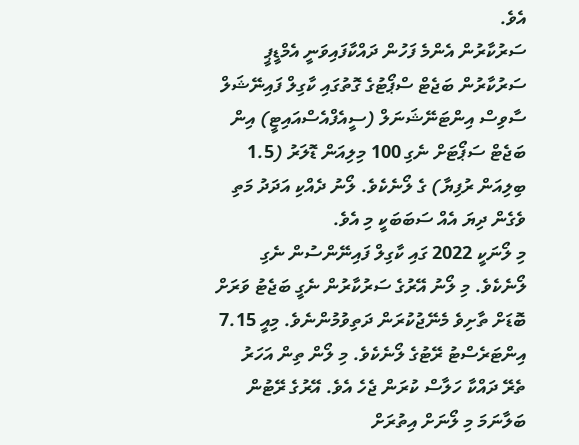އެވެ.
ސަރުކާރުން އެންމެ ފަހުން ދައްކާފައިވަނީ އެމްޑީޕީ ސަރުކާރުން ބަޖެޓް ސްޕޯޓުގެ ގޮތުގައި ކާގިލް ފައިނޭޝަލް ސާވިސް އިންޓަނޭޝަނަލް (ސީއެފްއެސްއައިޓީ) އިން ބަޖެޓް ސަޕޯޓަށް ނެގި 100 މިލިއަން ޑޮލަރު (1.5 ބިލިއަން ރުފިޔާ) ގެ ލޯނެކެވެ. ލޯނު ދެއްކި އަދަދު މަތި ވެގެން ދިޔަ އެއް ސަބަބަކީ މި އެވެ.
މި ލޯނަކީ 2022 ގައި ކާގިލް ފައިނޭންސުން ނެގި ލޯނެކެވެ. މި ލޯނު އޭރުގެ ސަރުކާރުން ނެގީ ބަޖެޓު ވަރަށް ބޮޑަށް ތާށިވެ މެނޭޖުކުރަން ދަތިވުމުންނެވެ. މިއީ 7.15 އިންޓަރެސްޓު ރޭޓުގެ ލޯނެކެވެ. މި ލޯން ތިން އަހަރު ތެރޭ ދައްކާ ހަލާސް ކުރަން ޖެހެ އެވެ. އޭރުގެ ރޭޓުން ބަލާނަމަ މި ލޯނަށް އިތުރަށް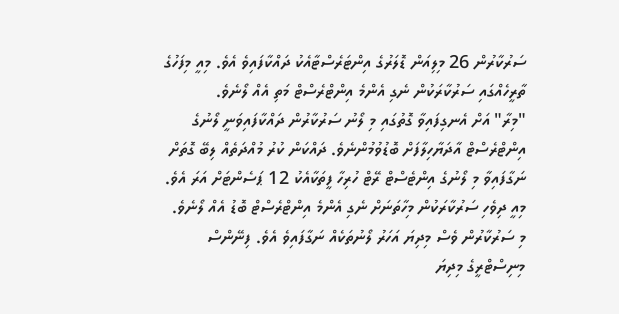ސަރުކާރުން 26 މިލިއަން ޑޮލަރުގެ އިންޓަރެސްޓާއެކު ދައްކާފައިވެ އެވެ. މިއީ މިފަހުގެ ތާރީހެއްގައި ސަރުކާރަކުން ނެގި އެންމެ އިންޓްރެސްޓް މަތި އެއް ލޯނެވެ.
"މިރާ" އަށް އެނގިފައިވާ ގޮތުގައި މި ލޯނު ސަރުކާރުން ދައްކާފައިވަނީ ލޯނުގެ އިންޓްރެސްޓް އާދަޔާހިލާފަށް ބޮޑުވުމުންނެވެ. ދައްކަން ކުރު މުއްދަތެއް ލިބޭ ގޮތަށް ނަގާފައިވާ މި ލޯނުގެ އިންޓެސްޓް ރޭޓް ހުރިހާ ފީތަކާއެކު 12 ޕަސެންޓަށް އަރަ އެވެ. މިއީ ދިވެހި ސަރުކާރަކުން މިހާތަނަށް ނެގި އެންމެ އިންޓްރެސްޓް ބޮޑު އެއް ލޯނެވެ.
މި ސަރުކާރުން ވެސް މިދިޔަ އަހަރު ލޯނުތަކެއް ނަގާފައިވެ އެވެ. ފިނޭންސް މިނިސްޓްރީގެ މިދިޔަ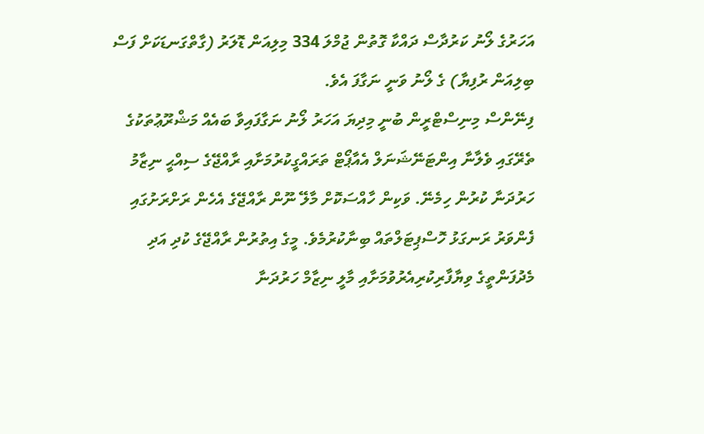އަހަރުގެ ލޯނު ކަރުދާސް ދައްކާ ގޮތުން ޖުމްލަ 334 މިލިއަން ޑޮލަރު (ގާތްގަނޑަކަށް ފަސް ބިލިއަން ރުފިޔާ) ގެ ލޯނު ވަނީ ނަގާފަ އެވެ.
ފިނޭންސް މިނިސްޓްރީން ބުނީ މިދިޔަ އަހަރު ލޯނު ނަގާފައިވާ ބައެއް މަޝްރޫޢުތަކުގެ ތެރޭގައި ވެލާނާ އިންޓަނޭޝަނަލް އެއާޕޯޓް ތަރައްގީކުރުމަށާއި ރާއްޖޭގެ ސިއްޙީ ނިޒާމު ހަރުދަނާ ކުރުން ހިމެނޭ. ވަކިން ހާއްސަކޮށް މާލޭ ނޫން ރާއްޖޭގެ އެހެން ރަށްރަށުގައި ފެންވަރު ރަނގަޅު ހޮސްޕިޓަލްތައް ބިނާކުރުމެވެ. މީގެ އިތުރުން ރާއްޖޭގެ ކުދި އަދި މެދުފަންތީގެ ވިޔާފާރިކުރިއެރުވުމަށާއި މާލީ ނިޒާމް ހަރުދަނާ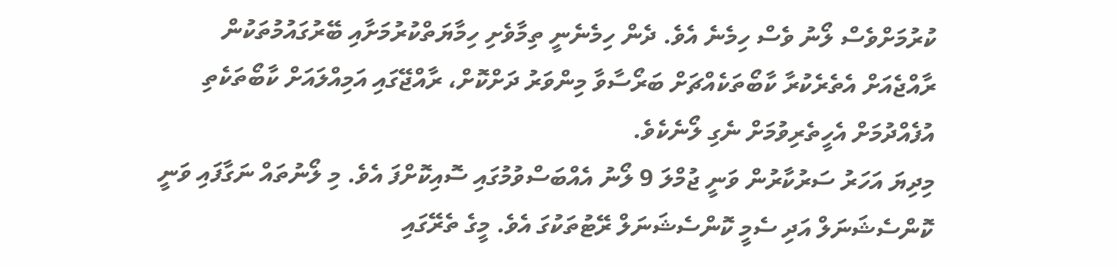ކުރުމަށްވެސް ލޯނު ވެސް ހިމެނެ އެވެ. ދެން ހިމެނެނީ ތިމާވެށި ހިމާޔަތްކުރުމަށާއި ބޭރުގައުމުތަކުން ރާއްޖެއަށް އެތެރެކުރާ ކާބޯތަކެއްޗަށް ބަރޯސާވާ މިންވަރު ދަށްކޮށް، ރާއްޖޭގައި އަމިއްލައަށް ކާބޯތަކެތި އުފެއްދުމަށް އެހީތެރިވުމަށް ނެގި ލޯނެކެވެ.
މިދިޔަ އަހަރު ސަރުކާރުން ވަނީ ޖުމްލަ 9 ލޯނު އެއްބަސްވުމުގައި ސޮއިކޮށްފަ އެވެ. މި ލޯނުތައް ނަގާފައި ވަނީ ކޮންސެޝަނަލް އަދި ސެމީ ކޮންސެޝަނަލް ރޭޓުތަކުގަ އެވެ. މީގެ ތެރޭގައި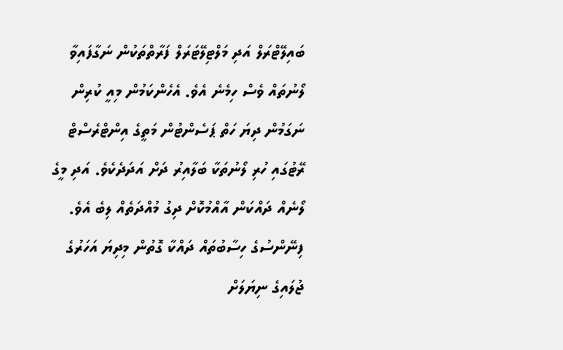ބައިލޭޓްރަލް އަދި މަލްޓިލޭޓަރަލް ފަރާތްތަކުން ނަގާފައިވާ ލޯނުތައް ވެސް ހިމެނެ އެވެ. އެހެންކަމުން މިއީ ކުރިން ނަގަމުން ދިޔަ ހަތް ޕަސެންޓުން މަތީގެ އިންޓްރެސްޓް ރޭޓުގައި ހުރި ލޯނުތަކާ ބަލާއިރު ދަށް އަދަދެކެވެ. އަދި މީގެ ލޯނެއް ދައްކަން އާއްމުކޮށް ދިގު މުއްދަތެއް ލިބެ އެވެ.
ފިނޭންސުގެ ހިސާބުތައް ދައްކާ ގޮތުން މިދިޔަ އަހަރުގެ ޖުލައިގެ ނިޔަލަށް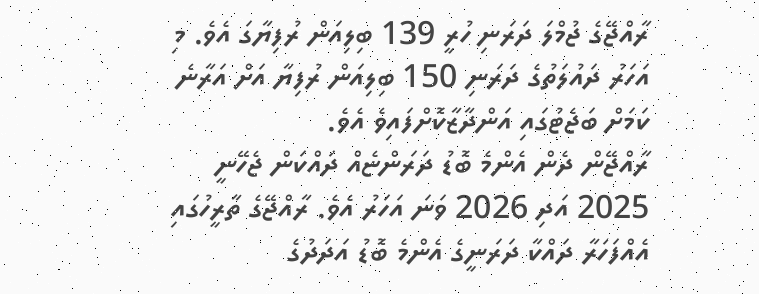ރާއްޖޭގެ ޖުމްލަ ދަރަނި ހުރީ 139 ބިލިއަން ރުފިޔާގަ އެވެ. މި އަހަރު ދައުލަތުގެ ދަރަނި 150 ބިލިއަން ރުފިޔާ އަށް އަރާނެ ކަމަށް ބަޖެޓުގައި އަންދާޒާކޮށްފައިވެ އެވެ.
ރާއްޖޭން ދެން އެންމެ ބޮޑު ދަރަންޏެއް ދައްކަން ޖެހޭނީ 2025 އަދި 2026 ވަނަ އަހަރު އެވެ. ރާއްޖޭގެ ތާރީހުގައި އެއްފަހަރާ ދައްކާ ދަރަނީގެ އެންމެ ބޮޑު އަދަދުގެ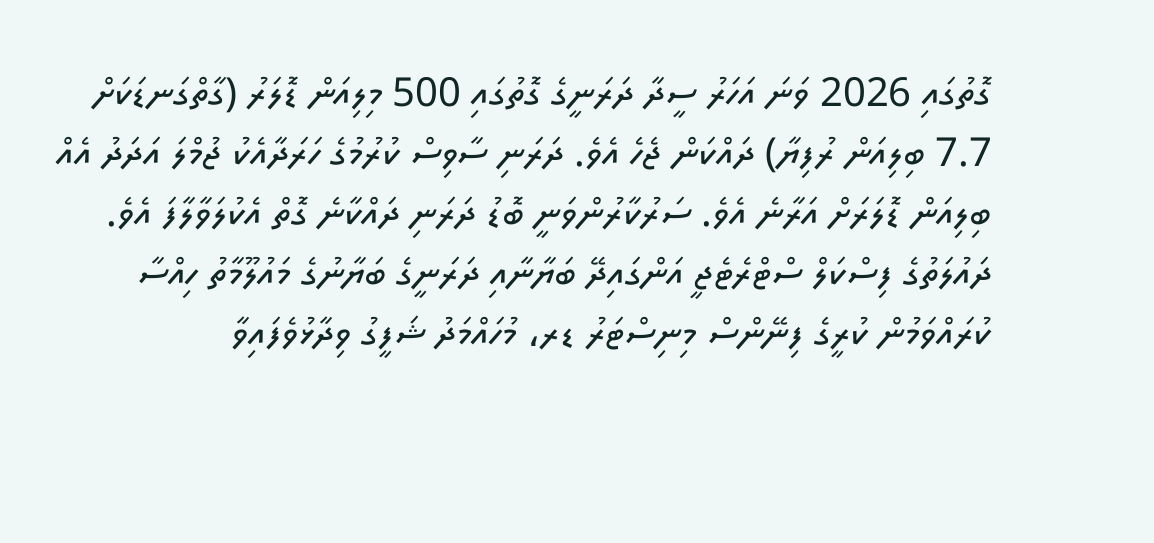ގޮތުގައި 2026 ވަނަ އަހަރު ސީދާ ދަރަނީގެ ގޮތުގައި 500 މިލިއަން ޑޮލަރު (ގާތްގަނޑަކަށް 7.7 ބިލިއަން ރުފިޔާ) ދައްކަން ޖެހެ އެވެ. ދަރަނި ސާވިސް ކުރުމުގެ ހަރަދާއެކު ޖުމްލަ އަދަދު އެއް ބިލިއަން ޑޮލަރަށް އަރާނެ އެވެ. ސަރުކާރުންވަނީ ބޮޑު ދަރަނި ދައްކާނެ ގޮތް އެކުލަވާލާފަ އެވެ.
ދައުލަތުގެ ފިސްކަލް ސްޓްރެޓެޖީ އަންގައިދޭ ބަޔާނާއި ދަރަނީގެ ބަޔާނުގެ މައުލޫމާތު ހިއްސާ ކުރައްވަމުން ކުރީގެ ފިނޭންސް މިނިސްޓަރު ޑރ، މުހައްމަދު ޝަފީގު ވިދާޅުވެފައިވާ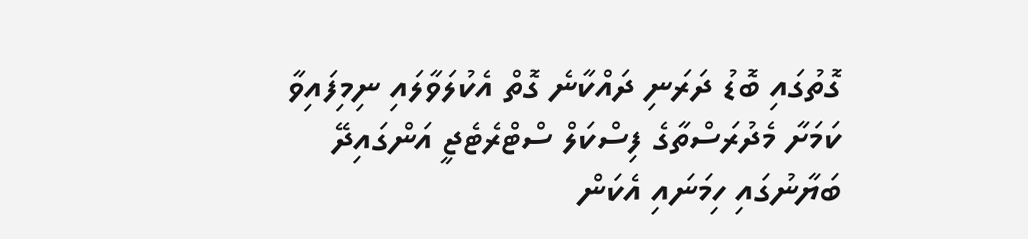ގޮތުގައި ބޮޑު ދަރަނި ދައްކާނެ ގޮތް އެކުލަވާލައި ނިމިފައިވާ ކަމަށާ މެދުރަސްތާގެ ފިސްކަލް ސްޓްރެޓެޖީ އަންގައިދޭ ބަޔާނުގައި ހިމަނައި އެކަން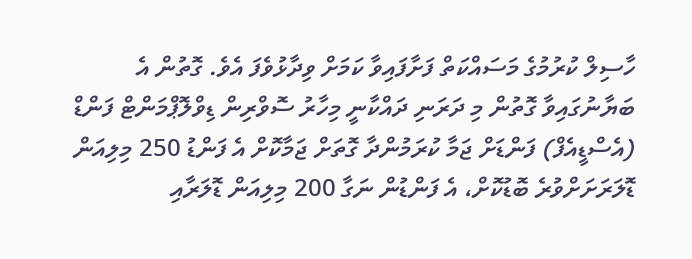ހާސިލް ކުރުމުގެ މަސައްކަތް ފަށާފައިވާ ކަމަށް ވިދާޅުވެފަ އެވެ. ގޮތުން އެ ބަޔާނުގައިވާ ގޮތުން މި ދަރަނި ދައްކާނީ މިހާރު ސޮވްރިން ޑިވްލޮޕްމަންޓް ފަންޑް (އެސްޑީއެފް) ފަންޑަށް ޖަމާ ކުރަމުންދާ ގޮތަށް ޖަމާކޮށް އެ ފަންޑު 250 މިލިއަން ޑޮލަރަށަށްވުރެ ބޮޑުކޮށް، އެ ފަންޑުން ނަގާ 200 މިލިއަން ޑޮލަރާއި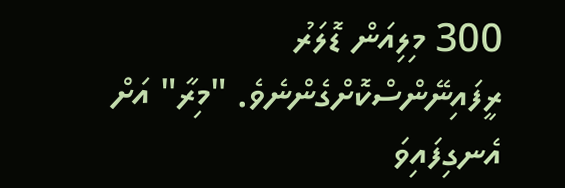300 މިލިއަން ޑޮލަރު ރީފައިނޭންސްކޮށްގެންނެވެ. "މިރާ" އަށް އެނގިފައިވަ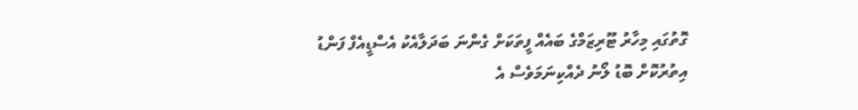ގޮތުގައި މިހާރު ޓޫރިޒަމްގެ ބައެއް ފީތަކަށް ގެންނަ ބަދަލާއެކު އެސްޑީއެފް ފަންޑު އިތުރުކޮށް ބޮޑު ލޯނު ދެއްކިނަމަވެސް އެ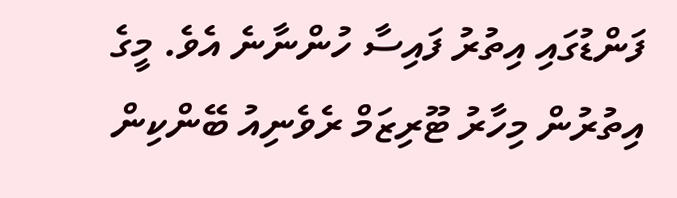ފަންޑުގައި އިތުރު ފައިސާ ހުންނާނެ އެވެ. މީގެ އިތުރުން މިހާރު ޓޫރިޒަމް ރެވެނިއު ބޭންކިން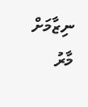ނިޒާމަށް މާރު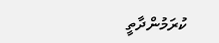ކުރަމުންދާތީ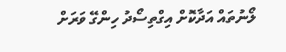ލޯނުތައް އަދާކޮށް އިގްތިސޯދު ހިންގޭ ވަރަށް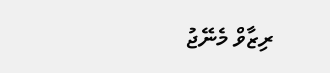ރިޒާވް މެނޭޖު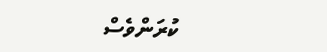ކުރަންވެސް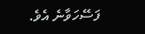ފަސޭހަވާނެ އެވެ.